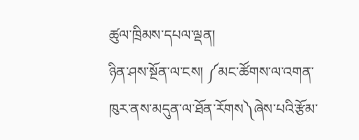ཚུལ་ཁྲིམས་དཔལ་ལྡན།
ཉིན་ཤས་སྔོན་ལ་ངས། ༼མང་ཚོགས་ལ་འགན་ཁུར་ནས་མདུན་ལ་ཐོན་རོགས༽ཞེས་པའི་རྩོམ་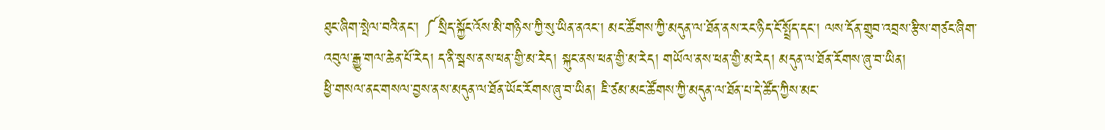ཐུང་ཞིག་སྤེལ་བའི་ནང་། ༼སྲིད་སྐྱོང་འོས་མི་གཉིས་ཀྱི་སུ་ཡིན་ནའང་། མང་ཚོགས་ཀྱི་མདུན་ལ་ཐོན་ནས་རང་ཉིད་ངོ་སྤྲོད་དང་། ལས་དོན་གྲུབ་འབྲས་རྩིས་གཙང་ཞིག་འབུལ་རྒྱུ་གལ་ཆེན་པོ་རེད། ད་ནི་སྦས་ནས་ཕན་གྱི་མ་རེད། སྐུང་ནས་ཕན་གྱི་མ་རེད། གཡོལ་ནས་ཕན་གྱི་མ་རེད། མདུན་ལ་ཐོན་རོགས་ཞུ་བ་ཡིན།
ཕྱི་གསལ་ནང་གསལ་བྱས་ནས་མདུན་ལ་ཐོན་ཡོང་རོགས་ཞུ་བ་ཡིན། ཇི་ཙམ་མང་ཚོགས་ཀྱི་མདུན་ལ་ཐོན་པ་དེ་ཚོད་ཀྱིས་མང་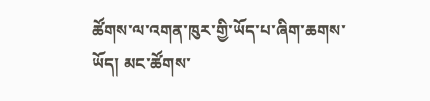ཚོགས་ལ་འགན་ཁུར་གྱི་ཡོད་པ་ཞིག་ཆགས་ཡོད། མང་ཚོགས་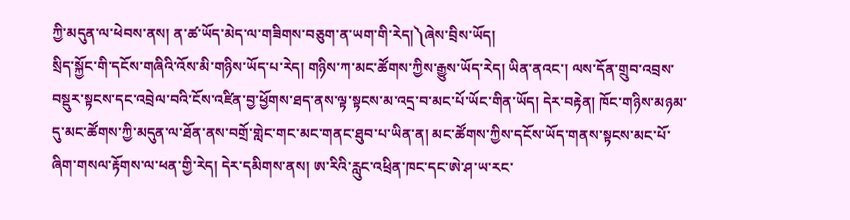ཀྱི་མདུན་ལ་ཕེབས་ནས། ན་ཚ་ཡོད་མེད་ལ་གཟིགས་བཅུག་ན་ཡག་གི་རེད།༽ཞེས་བྲིས་ཡོད།
སྲིད་སྐྱོང་གི་དངོས་གཞིའི་འོས་མི་གཉིས་ཡོད་པ་རེད། གཉིས་ཀ་མང་ཚོགས་ཀྱིས་རྒྱུས་ཡོད་རེད། ཡིན་ནའང་། ལས་དོན་གྲུབ་འབྲས་བསྡུར་སྟངས་དང་འབྲེལ་བའི་ངོས་འཛིན་བྱ་ཕྱོགས་ཐད་ནས་ལྟ་སྟངས་མ་འདྲ་བ་མང་པོ་ཡོང་གིན་ཡོད། དེར་བརྟེན། ཁོང་གཉིས་མཉམ་དུ་མང་ཚོགས་ཀྱི་མདུན་ལ་ཐོན་ནས་བགྲོ་གླེང་གང་མང་གནང་ཐུབ་པ་ཡིན་ན། མང་ཚོགས་ཀྱིས་དངོས་ཡོད་གནས་སྟངས་མང་པོ་ཞིག་གསལ་རྟོགས་ལ་ཕན་གྱི་རེད། དེར་དམིགས་ནས། ཨ་རིའི་རླུང་འཕྲིན་ཁང་དང་ཨེ་ཤ་ཡ་རང་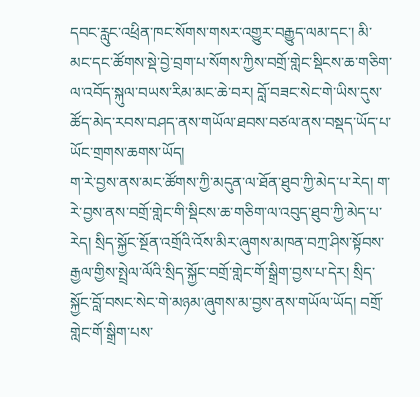དབང་རླུང་འཕྲིན་ཁང་སོགས་གསར་འགྱུར་བརྒྱུད་ལམ་དང་། མི་མང་དང་ཚོགས་སྡེ་བྱེ་བྲག་པ་སོགས་ཀྱིས་བགྲོ་གླེང་སྡིངས་ཆ་གཅིག་ལ་འབོད་སྐུལ་བཡས་རིམ་མང་ཆེ་བར། བློ་བཟང་སེང་གེ་ཡིས་དུས་ཚོད་མེད་རབས་བཤད་ནས་གཡོལ་ཐབས་བཙལ་ནས་བསྡད་ཡོད་པ་ཡོང་གྲགས་ཆགས་ཡོད།
ག་རེ་བྱས་ནས་མང་ཚོགས་ཀྱི་མདུན་ལ་ཐོན་ཐུབ་ཀྱི་མེད་པ་རེད། ག་རེ་བྱས་ནས་བགྲོ་གླེང་གི་སྡིངས་ཆ་གཅིག་ལ་འབུད་ཐུབ་ཀྱི་མེད་པ་རེད། སྲིད་སྐྱོང་སྔོན་འགྲོའི་འོས་མིར་ཞུགས་མཁན་བཀྲ་ཤིས་སྟོབས་རྒྱལ་གྱིས་སྤྲེལ་ལོའི་སྲིད་སྐྱོང་བགྲོ་གླེང་གོ་སྒྲིག་བྱས་པ་དེར། སྲིད་སྐྱོང་བློ་བསང་སེང་གེ་མཉམ་ཞུགས་མ་བྱས་ནས་གཡོལ་ཡོད། བགྲོ་གླེང་གོ་སྒྲིག་པས་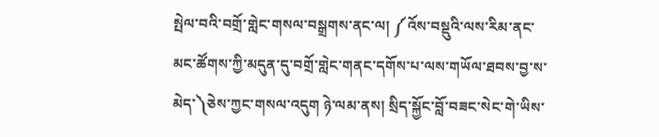སྤེལ་བའི་བགྲོ་གླེང་གསལ་བསྒྲགས་ནང་ལ། ༼འོས་བསྡུའི་ལས་རིམ་ནང་མང་ཚོགས་ཀྱི་མདུན་དུ་བགྲོ་གླེང་གནང་དགོས་པ་ལས་གཡོལ་ཐབས་བྱ་ས་མེད་༽ཅེས་ཀྱང་གསལ་འདུག ཉེ་ལམ་ནས། སྲིད་སྐྱོང་བློ་བཟང་སེང་གེ་ཡིས་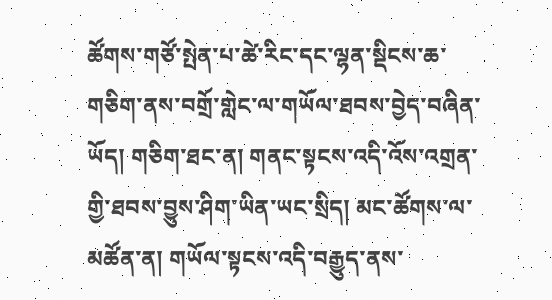ཚོགས་གཙོ་སྤེན་པ་ཚེ་རིང་དང་ལྷན་སྡིངས་ཆ་གཅིག་ནས་བགྲོ་གླེང་ལ་གཡོལ་ཐབས་བྱེད་བཞིན་ཡོད། གཅིག་ཐང་ན། གནང་སྟངས་འདི་འོས་འགྲན་གྱི་ཐབས་བྱུས་ཤིག་ཡིན་ཡང་སྲིད། མང་ཚོགས་ལ་མཚོན་ན། གཡོལ་སྟངས་འདི་བརྒྱུད་ནས་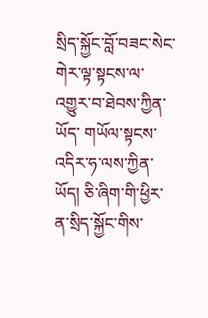སྲིད་སྐྱོང་བློ་བཟང་སེང་གེར་ལྟ་སྟངས་ལ་འགྱུར་བ་ཐེབས་ཀྱིན་ཡོད་ གཡོལ་སྟངས་འདིར་ཧ་ལས་ཀྱིན་ཡོད། ཅི་ཞིག་གི་ཕྱིར་ན་སྲིད་སྐྱོང་གིས་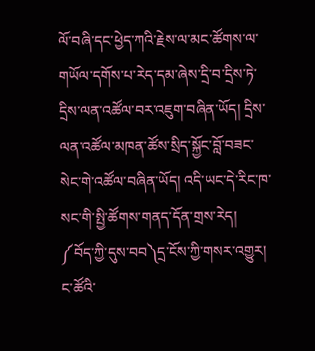ལོ་བཞི་དང་ཕྱེད་ཀའི་རྗེས་ལ་མང་ཚོགས་ལ་གཡོལ་དགོས་པ་རེད་དམ་ཞེས་དྲི་བ་དྲིས་ཏེ་དྲིས་ལན་འཚོལ་བར་འཇུག་བཞིན་ཡོད། དྲིས་ལན་འཚོལ་མཁན་ཚོས་སྲིད་སྐྱོང་བློ་བཟང་སེང་གེ་འཚོལ་བཞིན་ཡོད། འདི་ཡང་དེ་རིང་ཁ་སང་གི་སྤྱི་ཚོགས་གནད་དོན་གྲས་རེད།
༼བོད་ཀྱི་དུས་བབ༽དྲ་ངོས་ཀྱི་གསར་འགྱུར།
ང་ཚོའི་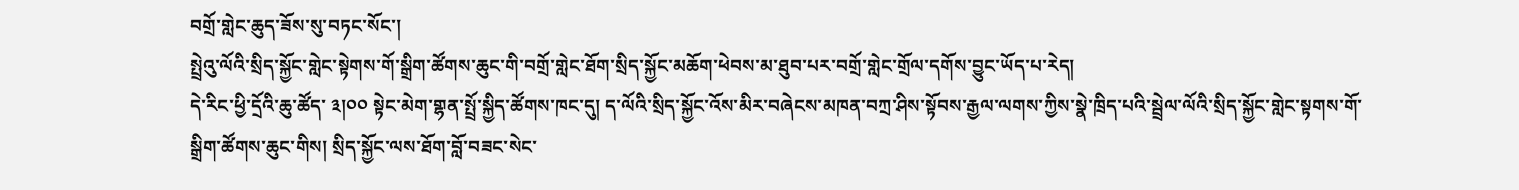བགྲོ་གླེང་ཆུད་ཟོས་སུ་བཏང་སོང་།
སྤྲེའུ་ལོའི་སྲིད་སྐྱོང་གླེང་སྟེགས་གོ་སྒྲིག་ཚོགས་ཆུང་གི་བགྲོ་གླེང་ཐོག་སྲིད་སྐྱོང་མཆོག་ཕེབས་མ་ཐུབ་པར་བགྲོ་གླེང་གྲོལ་དགོས་བྱུང་ཡོད་པ་རེད།
དེ་རིང་ཕྱི་དྲོའི་ཆུ་ཚོད་ ༣།༠༠ སྟེང་མེག་གྷན་སྤྲོ་སྐྱིད་ཚོགས་ཁང་དུ། ད་ལོའི་སྲིད་སྐྱོང་འོས་མིར་བཞེངས་མཁན་བཀྲ་ཤིས་སྟོབས་རྒྱལ་ལགས་ཀྱིས་སྣེ་ཁྲིད་པའི་སྦྲེལ་ལོའི་སྲིད་སྐྱོང་གླེང་སྟགས་གོ་སྒྲིག་ཚོགས་ཆུང་གིས། སྲིད་སྐྱོང་ལས་ཐོག་བློ་བཟང་སེང་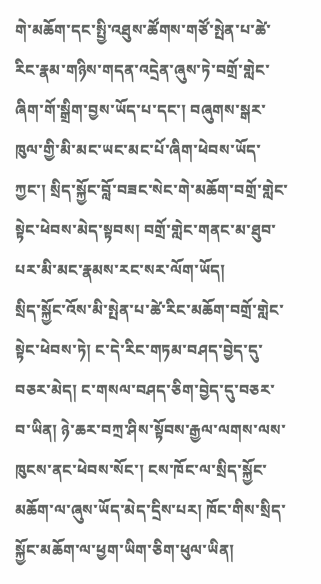གེ་མཆོག་དང་སྤྱི་འཐུས་ཚོགས་གཙོ་སྤེན་པ་ཚེ་རིང་རྣམ་གཉིས་གདན་འདྲེན་ཞུས་ཏེ་བགྲོ་གླེང་ཞིག་གོ་སྒྲིག་བྱས་ཡོད་པ་དང་། བཞུགས་སྒར་ཁུལ་གྱི་མི་མང་ཡང་མང་པོ་ཞིག་ཕེབས་ཡོད་ཀྱང་། སྲིད་སྐྱོང་བློ་བཟང་སེང་གེ་མཆོག་བགྲོ་གླེང་སྟེང་ཕེབས་མེད་སྟབས། བགྲོ་གླེང་གནང་མ་ཐུབ་པར་མི་མང་རྣམས་རང་སར་ལོག་ཡོད།
སྲིད་སྐྱོང་འོས་མི་སྤེན་པ་ཚེ་རིང་མཆོག་བགྲོ་གླེང་སྟེང་ཕེབས་ཏེ། ང་དེ་རིང་གཏམ་བཤད་བྱེད་དུ་བཅར་མེད། ང་གསལ་བཤད་ཅིག་བྱེད་དུ་བཅར་བ་ཡིན། ཉེ་ཆར་བཀྲ་ཤིས་སྟོབས་རྒྱལ་ལགས་ལས་ཁུངས་ནང་ཕེབས་སོང་། ངས་ཁོང་ལ་སྲིད་སྐྱོང་མཆོག་ལ་ཞུས་ཡོད་མེད་དྲིས་པར། ཁོང་གིས་སྲིད་སྐྱོང་མཆོག་ལ་ཕྱག་ཡིག་ཅིག་ཕུལ་ཡིན།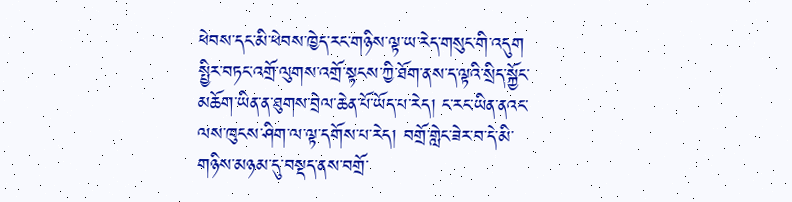ཕེབས་དང་མི་ཕེབས་ཁྱེད་རང་གཉིས་ལྟ་ཡ་རེད་གསུང་གི་འདུག སྤྱིར་བཏང་འགྲོ་ལུགས་འགྲོ་སྟངས་ཀྱི་ཐོག་ནས་ད་ལྟའི་སྲིད་སྐྱོང་མཆོག་ཡིན་ན་ཐུགས་བྲེལ་ཆེན་པོ་ཡོད་པ་རེད། ང་རང་ཡིན་ནའང་ལས་ཁུངས་ཤིག་ལ་ལྟ་དགོས་པ་རེད། བགྲོ་གླེང་ཟེར་བ་དེ་མི་གཉིས་མཉམ་དུ་བསྡད་ནས་བགྲོ་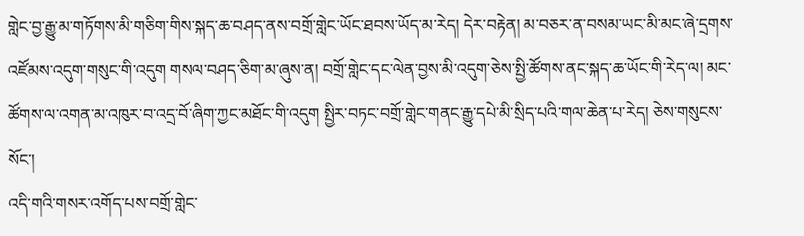གླེང་བྱ་རྒྱུ་མ་གཏོགས་མི་གཅིག་གིས་སྐད་ཆ་བཤད་ནས་བགྲོ་གླེང་ཡོང་ཐབས་ཡོད་མ་རེད། དེར་བརྟེན། མ་བཅར་ན་བསམ་ཡང་མི་མང་ཞེ་དྲགས་འཛོམས་འདུག་གསུང་གི་འདུག གསལ་བཤད་ཅིག་མ་ཞུས་ན། བགྲོ་གླེང་དང་ལེན་བྱས་མི་འདུག་ཅེས་སྤྱི་ཚོགས་ནང་སྐད་ཆ་ཡོང་གི་རེད་ལ། མང་ཚོགས་ལ་འགན་མ་འཁུར་བ་འདྲ་བོ་ཞིག་ཀྱང་མཐོང་གི་འདུག སྤྱིར་བཏང་བགྲོ་གླེང་གནང་རྒྱུ་དཔེ་མི་སྲིད་པའི་གལ་ཆེན་པ་རེད། ཅེས་གསུངས་སོང་།
འདི་གའི་གསར་འགོད་པས་བགྲོ་གླེང་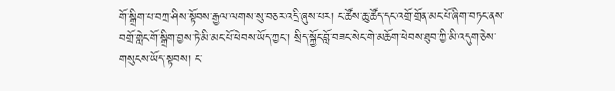གོ་སྒྲིག་པ་བཀྲ་ཤིས་སྟོབས་རྒྱལ་ལགས་སུ་བཅར་འདྲི་ཞུས་པར། ང་ཚོས་ཆུ་ཚོད་དང་འགྲོ་གྲོན་མང་པོ་ཞིག་བཏང་ནས་བགྲོ་གླེང་གོ་སྒྲིག་བྱས་ཏེ་མི་མང་པོ་ཕེབས་ཡོད་ཀྱང་། སྲིད་སྐྱོང་བློ་བཟང་སེང་གེ་མཆོག་ཕེབས་ཐུབ་ཀྱི་མི་འདུག་ཅེས་གསུངས་ཡོད་སྟབས། ང་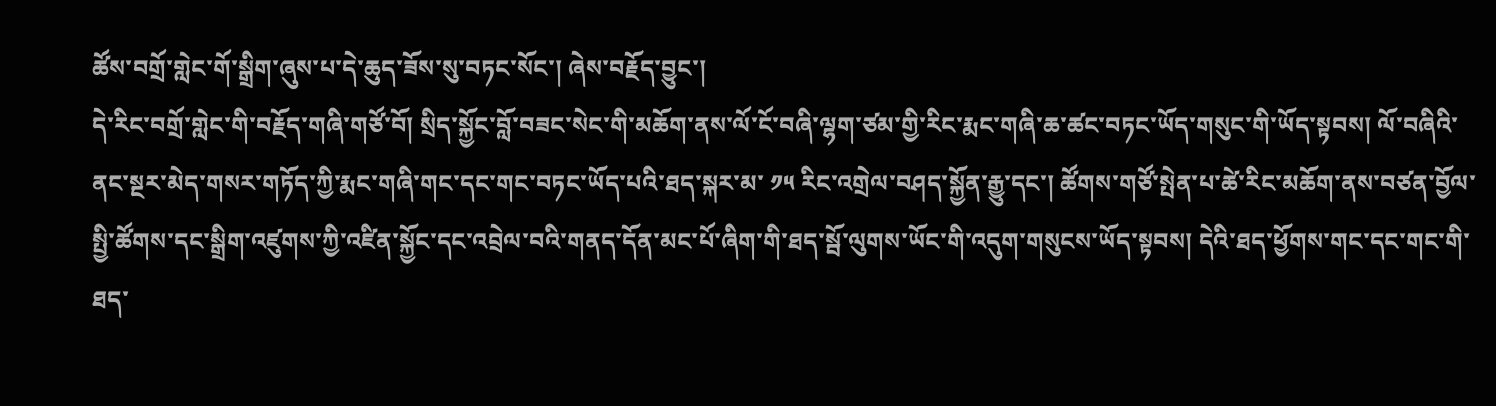ཚོས་བགྲོ་གླེང་གོ་སྒྲིག་ཞུས་པ་དེ་ཆུད་ཟོས་སུ་བཏང་སོང་། ཞེས་བརྗོད་བྱུང་།
དེ་རིང་བགྲོ་གླེང་གི་བརྗོད་གཞི་གཙོ་བོ། སྲིད་སྐྱོང་བློ་བཟང་སེང་གི་མཆོག་ནས་ལོ་ངོ་བཞི་ལྷག་ཙམ་གྱི་རིང་རྨང་གཞི་ཆ་ཚང་བཏང་ཡོད་གསུང་གི་ཡོད་སྟབས། ལོ་བཞིའི་ནང་སྔར་མེད་གསར་གཏོད་ཀྱི་རྨང་གཞི་གང་དང་གང་བཏང་ཡོད་པའི་ཐད་སྐར་མ་ ༡༥ རིང་འགྲེལ་བཤད་སྐྱོན་རྒྱུ་དང་། ཚོགས་གཙོ་སྤེན་པ་ཚེ་རིང་མཆོག་ནས་བཙན་བྱོལ་སྤྱི་ཚོགས་དང་སྒྲིག་འཛུགས་ཀྱི་འཛིན་སྐྱོང་དང་འབྲེལ་བའི་གནད་དོན་མང་པོ་ཞིག་གི་ཐད་སྦོ་ལུགས་ཡོང་གི་འདུག་གསུངས་ཡོད་སྟབས། དེའི་ཐད་ཕྱོགས་གང་དང་གང་གི་ཐད་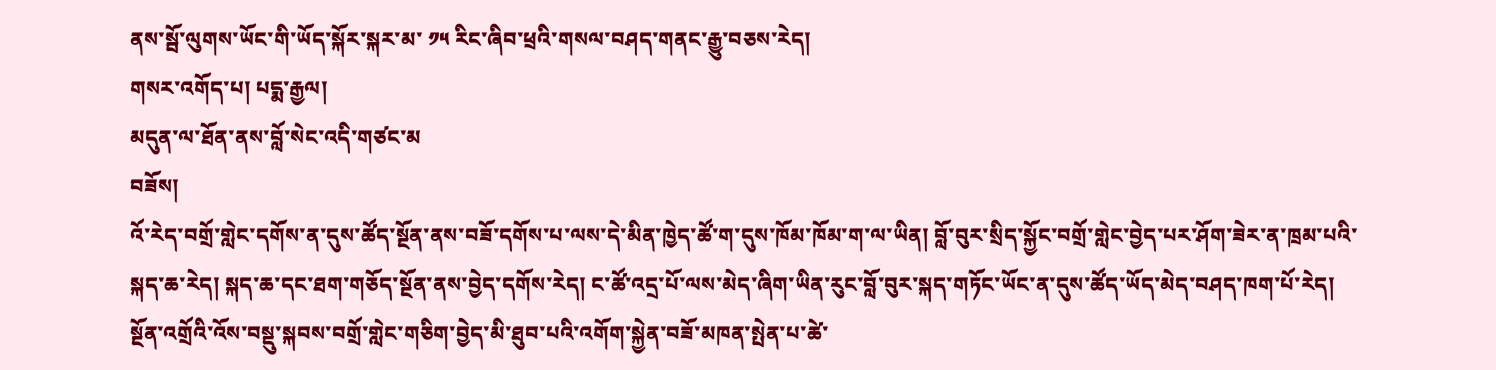ནས་སྦོ་ལུགས་ཡོང་གི་ཡོད་སྐོར་སྐར་མ་ ༡༥ རིང་ཞིབ་ཕྲའི་གསལ་བཤད་གནང་རྒྱུ་བཅས་རེད།
གསར་འགོད་པ། པདྨ་རྒྱལ།
མདུན་ལ་ཐོན་ནས་བློ་སེང་འདི་གཙང་མ
བཟོས།
འོ་རེད་བགྲོ་གླེང་དགོས་ན་དུས་ཚོད་སྔོན་ནས་བཟོ་དགོས་པ་ལས་དེ་མིན་ཁྱེད་ཚོ་ག་དུས་ཁོམ་ཁོམ་ག་ལ་ཡིན། བློ་བུར་སྲིད་སྐྱོང་བགྲོ་གླེང་བྱེད་པར་ཤོག་ཟེར་ན་ཁྲམ་པའི་སྐད་ཆ་རེད། སྐད་ཆ་དང་ཐག་གཅོད་སྔོན་ནས་བྱེད་དགོས་རེད། ང་ཚོ་འདྲ་པོ་ལས་མེད་ཞིག་ཡིན་རུང་བློ་བུར་སྐད་གཏོང་ཡོང་ན་དུས་ཚོད་ཡོད་མེད་བཤད་ཁག་པོ་རེད།
སྔོན་འགྲོའི་འོས་བསྡུ་སྐབས་བགྲོ་གླེང་གཅིག་བྱེད་མི་ཐུབ་པའི་འགོག་སྐྱེན་བཟོ་མཁན་སྤེན་པ་ཚེ་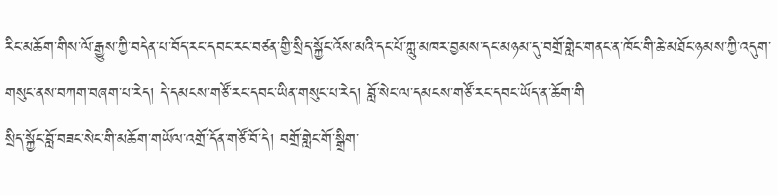རིང་མཆོག་གིས་ལོ་རྒྱུས་ཀྱི་བདེན་པ་བོད་རང་དབང་རང་བཙན་གྱི་སྲིད་སྐྱོང་འོས་མའི་དང་པོ་ཀླུ་མཁར་བྱམས་དང་མཉམ་དུ་བགྲོ་གླེང་གནང་ན་ཁོང་གི་ཆེ་མཐོང་ཉམས་ཀྱི་འདུག་གསུང་ནས་བཀག་བཞག་པ་རེད། དེ་དམངས་གཙོ་རང་དབང་ཡིན་གསུང་པ་རེད། བློ་སེང་ལ་དམངས་གཙོ་རང་དབང་ཡོད་ན་ཆོག་གི
སྲིད་སྐྱོང་བློ་བཟང་སེང་གི་མཆོག་གཡོལ་འགྲོ་དོན་གཙོ་བོ་དེ། བགྲོ་གླེང་གོ་སྒྲིག་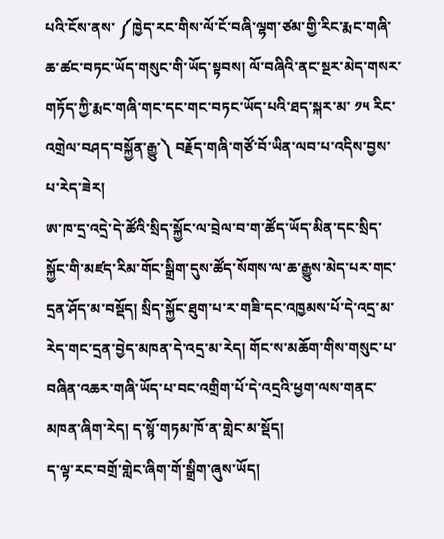པའི་ངོས་ནས་ ༼ཁྱེད་རང་གིས་ལོ་ངོ་བཞི་ལྷག་ཙམ་གྱི་རིང་རྨང་གཞི་ཆ་ཚང་བཏང་ཡོད་གསུང་གི་ཡོད་སྟབས། ལོ་བཞིའི་ནང་སྔར་མེད་གསར་གཏོད་ཀྱི་རྨང་གཞི་གང་དང་གང་བཏང་ཡོད་པའི་ཐད་སྐར་མ་ ༡༥ རིང་འགྲེལ་བཤད་བསྐྱོན་རྒྱུ་༽ བརྗོད་གཞི་གཙོ་བོ་ཡིན་ལབ་པ་འདིས་བྱས་པ་རེད་ཟེར།
ཨ་ཁ་དྲ་འདྲེ་དེ་ཚོའི་སྲིད་སྐྱོང་ལ་བྲེལ་བ་ག་ཚོད་ཡོད་མིན་དང་སྲིད་སྐྱོང་གི་མཛད་རིམ་གོང་སྒྲིག་དུས་ཚོད་སོགས་ལ་ཆ་རྒྱུས་མེད་པར་གང་དྲན་ཤོད་མ་བསྡོད། སྲིད་སྐྱོང་ཐུག་པ་ར་གཟི་དང་འཁྱམས་པོ་དེ་འདྲ་མ་རེད་གང་དྲན་བྱེད་མཁན་དེ་འདྲ་མ་རེད། གོང་ས་མཆོག་གིས་གསུང་པ་བཞིན་འཆར་གཞི་ཡོད་པ་བང་འགྲིག་པོ་དེ་འདྲའི་ཕྱག་ལས་གནང་མཁན་ཞིག་རེད། ད་སྙོ་གཏམ་ཁོ་ན་གླེང་མ་སྡོད།
ད་ལྟ་རང་བགྲོ་གླེང་ཞིག་གོ་སྒྲིག་ཞུས་ཡོད།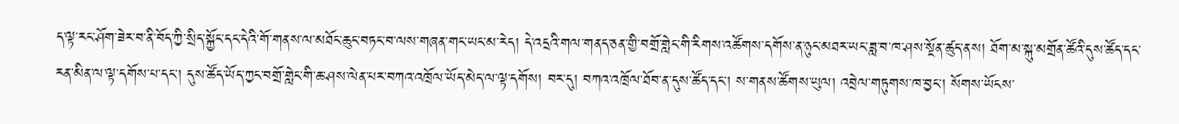ད་ལྟ་རང་ཤོག་ཟེར་བ་ནི་བོད་ཀྱི་སྲིད་སྐྱོང་དང་དེའི་གོ་གནས་ལ་མཐོང་ཆུང་བཏང་བ་ལས་གཞན་གང་ཡང་མ་རེད། དེ་འདྲའི་གལ་གནད་ཅན་གྱི་བགྲོ་གླེང་གི་རིགས་འཚོགས་དགོས་ན་ཉུང་མཐར་ཡང་ཟླ་བ་ཁ་ཤས་སྔོན་ཚུད་ནས། ཐོག་མ་སྐུ་མགྲོན་ཚོའི་དུས་ཚོད་དང་རན་མིན་ལ་ལྟ་དགོས་པ་དང་། དུས་ཚོད་ཡོད་ཀྱང་བགྲོ་གླེང་གི་ཆ་ཤས་ལེན་པར་བཀའ་འཁྲོལ་ཡོད་མེད་ལ་ལྟ་དགོས། བར་དུ། བཀའ་འཁྲོལ་ཐོབ་ན་དུས་ཚོད་དང་། ས་གནས་ཚོགས་ཡུལ། འབྲེལ་གཏུགས་ཁ་བྱང་། སོགས་ཡོངས་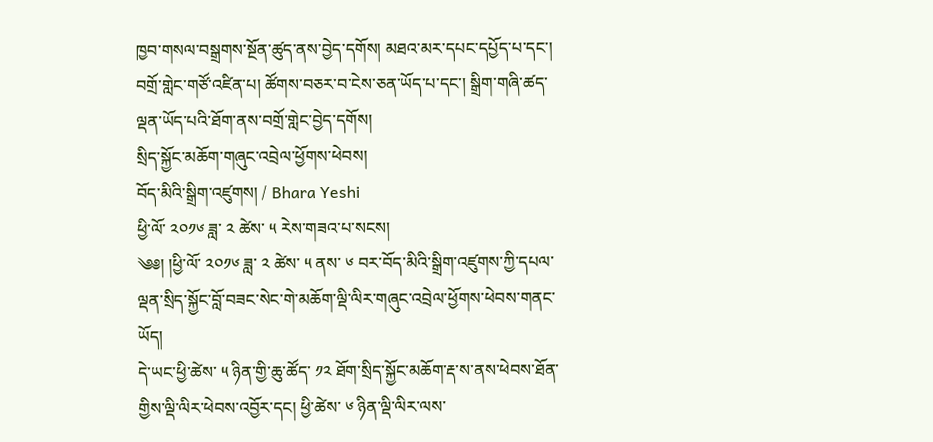ཁྱབ་གསལ་བསྒྲགས་སྔོན་ཚུད་ནས་བྱེད་དགོས། མཐའ་མར་དཔང་དཔྱོད་པ་དང་། བགྲོ་གླེང་གཙོ་འཛིན་པ། ཚོགས་བཅར་བ་ངེས་ཅན་ཡོད་པ་དང་། སྒྲིག་གཞི་ཚད་ལྡན་ཡོད་པའི་ཐོག་ནས་བགྲོ་གླེང་བྱེད་དགོས།
སྲིད་སྐྱོང་མཆོག་གཞུང་འབྲེལ་ཕྱོགས་ཕེབས།
བོད་མིའི་སྒྲིག་འཛུགས། / Bhara Yeshi
ཕྱི་ལོ་ ༢༠༡༦ ཟླ་ ༢ ཚེས་ ༥ རེས་གཟའ་པ་སངས།
༄༅། །ཕྱི་ལོ་ ༢༠༡༦ ཟླ་ ༢ ཚེས་ ༥ ནས་ ༦ བར་བོད་མིའི་སྒྲིག་འཛུགས་ཀྱི་དཔལ་ལྡན་སྲིད་སྐྱོང་བློ་བཟང་སེང་གེ་མཆོག་ལྡི་ལིར་གཞུང་འབྲེལ་ཕྱོགས་ཕེབས་གནང་ཡོད།
དེ་ཡང་ཕྱི་ཚེས་ ༥ ཉིན་གྱི་ཆུ་ཚོད་ ༡༢ ཐོག་སྲིད་སྐྱོང་མཆོག་རྡ་ས་ནས་ཕེབས་ཐོན་གྱིས་ལྡི་ལིར་ཕེབས་འབྱོར་དང། ཕྱི་ཚེས་ ༦ ཉིན་ལྡི་ལིར་ལས་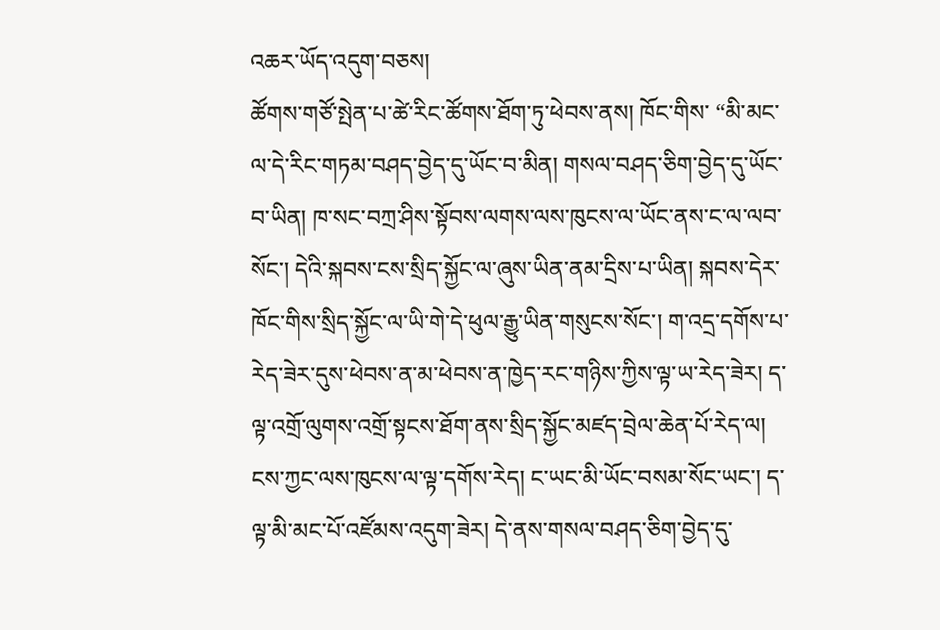འཆར་ཡོད་འདུག་བཅས།
ཚོགས་གཙོ་སྤེན་པ་ཚེ་རིང་ཚོགས་ཐོག་ཏུ་ཕེབས་ནས། ཁོང་གིས་ “མི་མང་ལ་དེ་རིང་གཏམ་བཤད་བྱེད་དུ་ཡོང་བ་མིན། གསལ་བཤད་ཅིག་བྱེད་དུ་ཡོང་བ་ཡིན། ཁ་སང་བཀྲ་ཤིས་སྟོབས་ལགས་ལས་ཁུངས་ལ་ཡོང་ནས་ང་ལ་ལབ་སོང་། དེའི་སྐབས་ངས་སྲིད་སྐྱོང་ལ་ཞུས་ཡིན་ནམ་དྲིས་པ་ཡིན། སྐབས་དེར་ཁོང་གིས་སྲིད་སྐྱོང་ལ་ཡི་གེ་དེ་ཕུལ་རྒྱུ་ཡིན་གསུངས་སོང་། ག་འདྲ་དགོས་པ་རེད་ཟེར་དུས་ཕེབས་ན་མ་ཕེབས་ན་ཁྱེད་རང་གཉིས་ཀྱིས་ལྟ་ཡ་རེད་ཟེར། ད་ལྟ་འགྲོ་ལུགས་འགྲོ་སྟངས་ཐོག་ནས་སྲིད་སྐྱོང་མཛད་བྲེལ་ཆེན་པོ་རེད་ལ། ངས་ཀྱང་ལས་ཁུངས་ལ་ལྟ་དགོས་རེད། ང་ཡང་མི་ཡོང་བསམ་སོང་ཡང་། ད་ལྟ་མི་མང་པོ་འཛོམས་འདུག་ཟེར། དེ་ནས་གསལ་བཤད་ཅིག་བྱེད་དུ་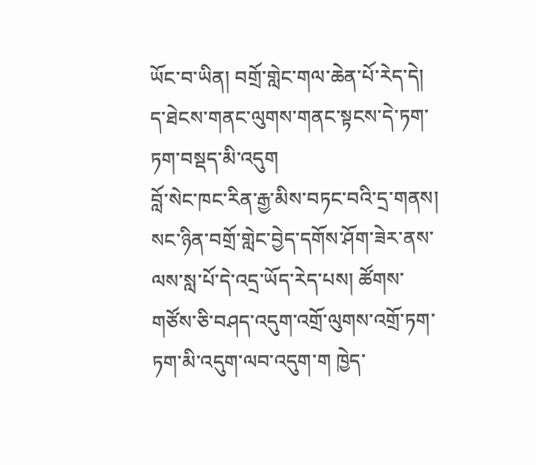ཡོང་བ་ཡིན། བགྲོ་གླེང་གལ་ཆེན་པོ་རེད་དེ། ད་ཐེངས་གནང་ལུགས་གནང་སྟངས་དེ་ཏག་ཏག་བསྡད་མི་འདུག
བློ་སེང་ཁང་རིན་རྒྱ་མིས་བཏང་བའི་དྲ་གནས།
སང་ཉིན་བགྲོ་གླེང་བྱེད་དགོས་ཤོག་ཟེར་ནས་ལས་སླ་པོ་དེ་འདྲ་ཡོད་རེད་པས། ཚོགས་གཙོས་ཅི་བཤད་འདུག་འགྲོ་ལུགས་འགྲོ་ཏག་ཏག་མི་འདུག་ལབ་འདུག་ག ཁྱེད་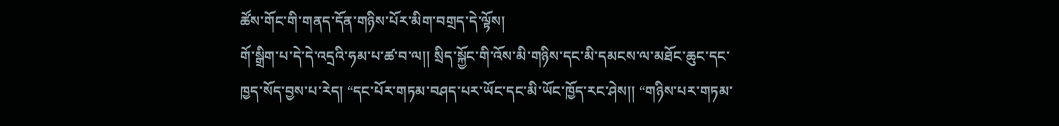ཚོས་གོང་གི་གནད་དོན་གཉིས་པོར་མིག་བགྲད་དེ་ལྟོས།
གོ་སྒྲིག་པ་དེ་དེ་འདྲའི་ཧམ་པ་ཚ་བ་ལ།། སྲིད་སྐྱོང་གི་འོས་མི་གཉིས་དང་མི་དམངས་ལ་མཐོང་ཆུང་དང་ཁྱད་སོད་བྱས་པ་རེད། “དང་པོར་གཏམ་བཤད་པར་ཡོང་དང་མི་ཡོང་ཁྱོད་རང་ཤེས།། “གཉིས་པར་གཏམ་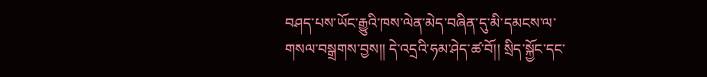བཤད་པས་ཡོང་རྒྱུའི་ཁས་ལེན་མེད་བཞིན་དུ་མི་དམངས་ལ་གསལ་བསྒྲགས་བྱས།། དེ་འདྲའི་ཧམ་ཤེད་ཚ་བོ།། སྲིད་སྐྱོང་དང་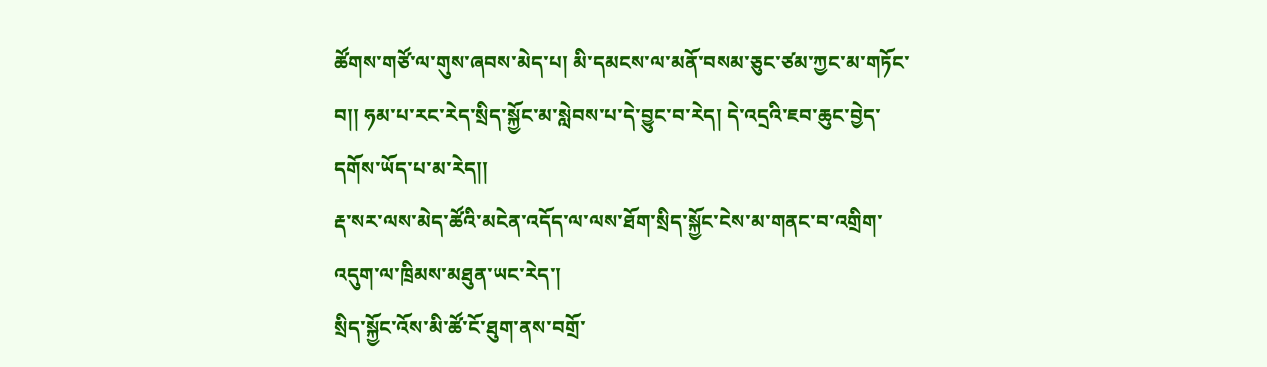ཚོགས་གཙོ་ལ་གུས་ཞབས་མེད་པ། མི་དམངས་ལ་མནོ་བསམ་ཅུང་ཙམ་ཀྱང་མ་གཏོང་བ།། ཧམ་པ་རང་རེད་སྲིད་སྐྱོང་མ་སླེབས་པ་དེ་བྱུང་བ་རེད། དེ་འདྲའི་ཇབ་ཆུང་བྱེད་དགོས་ཡོད་པ་མ་རེད།།
རྡ་སར་ལས་མེད་ཚོའི་མངེན་འདོད་ལ་ལས་ཐོག་སྲིད་སྐྱོང་ངེས་མ་གནང་བ་འགྲིག་འདུག་ལ་ཁྲིམས་མཐུན་ཡང་རེད་།
སྲིད་སྐྱོང་འོས་མི་ཚོ་ངོ་ཐུག་ནས་བགྲོ་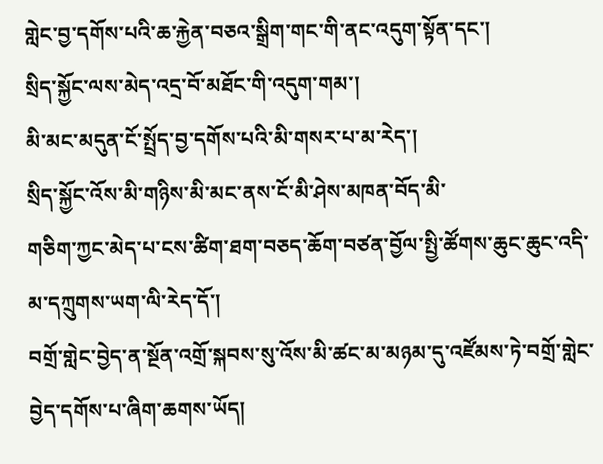གླེང་བྱ་དགོས་པའི་ཆ་རྐྱེན་བཅའ་སྒྲིག་གང་གི་ནང་འདུག་སྟོན་དང་།
སྲིད་སྐྱོང་ལས་མེད་འདྲ་བོ་མཐོང་གི་འདུག་གམ་།
མི་མང་མདུན་ངོ་སྤྲོད་བྱ་དགོས་པའི་མི་གསར་པ་མ་རེད་།
སྲིད་སྐྱོང་འོས་མི་གཉིས་མི་མང་ནས་ངོ་མི་ཤེས་མཁན་བོད་མི་
གཅིག་ཀྱང་མེད་པ་ངས་ཚིག་ཐག་བཅད་ཆོག་བཙན་བྱོལ་སྤྱི་ཚོགས་ཆུང་ཆུང་འདི་མ་དཀྲུགས་ཡག་ལི་རེད་དོ་།
བགྲོ་གླེང་བྱེད་ན་སྔོན་འགྲོ་སྐབས་སུ་འོས་མི་ཚང་མ་མཉམ་དུ་འཛོམས་ཏེ་བགྲོ་གླེང་བྱེད་དགོས་པ་ཞིག་ཆགས་ཡོད།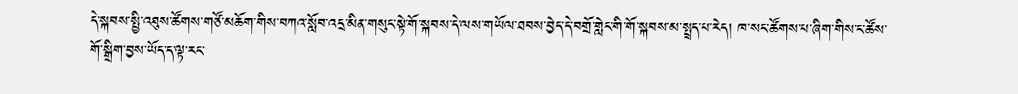དེ་སྐབས་སྤྱི་འཐུས་ཚོགས་གཙོ་མཆོག་གིས་བཀའ་སློབ་འདྲ་མིན་གསུང་སྟེ་གོ་སྐབས་དེ་ལས་གཡོལ་ཐབས་བྱེད་དེ་བགྲོ་གླེང་གི་གོ་སྐབས་མ་སྤྲད་པ་རེད། ཁ་སང་ཚོགས་པ་ཞིག་གིས་ང་ཚོས་གོ་སྒྲིག་བྱས་ཡོད་ད་ལྟ་རང་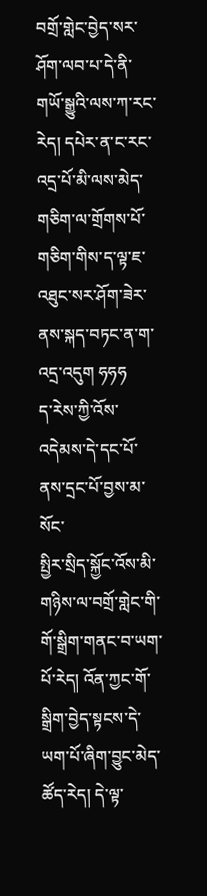བགྲོ་གླེང་བྱེད་སར་ཤོག་ལབ་པ་དེ་ནི་གཡོ་སྒྱུའི་ལས་ཀ་རང་རེད། དཔེར་ན་ང་རང་འདྲ་པོ་མི་ལས་མེད་གཅིག་ལ་གྲོགས་པོ་གཅིག་གིས་ད་ལྟ་ཇ་འཐུང་སར་ཤོག་ཟེར་ནས་སྐད་བཏང་ན་ག་འདྲ་འདུག ཧཧཧ
ད་རེས་ཀྱི་འོས་འདེམས་དེ་དང་པོ་ནས་དྲང་པོ་བྱས་མ་སོང་
སྤྱིར་སྲིད་སྐྱོང་འོས་མི་གཉིས་ལ་བགྲོ་གླེང་གི་གོ་སྒྲིག་གནང་བ་ཡག་པོ་རེད། འོན་ཀྱང་གོ་སྒྲིག་བྱེད་སྟངས་དེ་ཡག་པོ་ཞིག་བྱུང་མེད་ཚོད་རེད། དེ་ལྟ་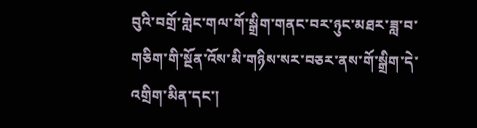བུའི་བགྲོ་གླེང་གལ་གོ་སྒྲིག་གནང་བར་ཉུང་མཐར་ཟླ་བ་གཅིག་གི་སྔོན་འོས་མི་གཉིས་སར་བཅར་ནས་གོ་སྒྲིག་དེ་འགྲིག་མིན་དང་།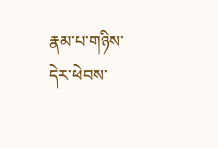རྣམ་པ་གཉིས་དེར་ཕེབས་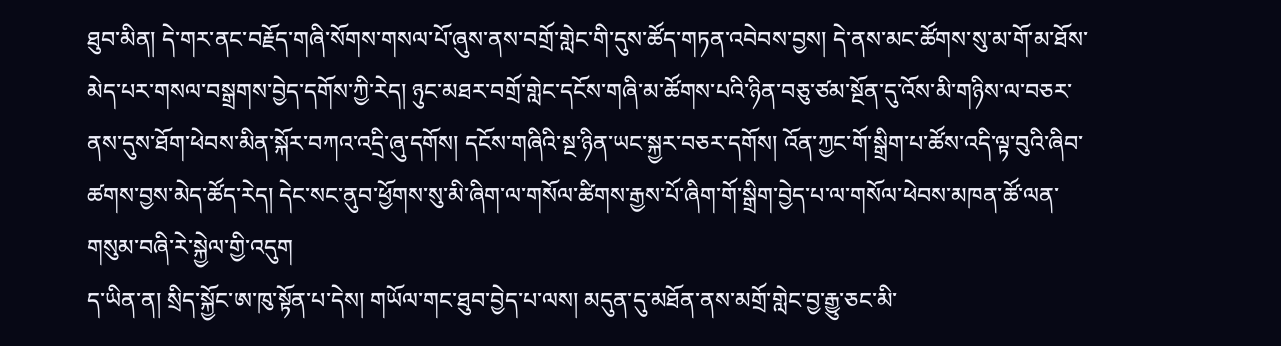ཐུབ་མིན། དེ་གར་ནང་བརྗོད་གཞི་སོགས་གསལ་པོ་ཞུས་ནས་བགྲོ་གླེང་གི་དུས་ཚོད་གཏན་འབེབས་བྱས། དེ་ནས་མང་ཚོགས་སུ་མ་གོ་མ་ཐོས་མེད་པར་གསལ་བསྒྲགས་བྱེད་དགོས་ཀྱི་རེད། ཉུང་མཐར་བགྲོ་གླེང་དངོས་གཞི་མ་ཚོགས་པའི་ཉིན་བཅུ་ཙམ་སྔོན་དུ་འོས་མི་གཉིས་ལ་བཅར་ནས་དུས་ཐོག་ཕེབས་མིན་སྐོར་བཀའ་འདྲི་ཞུ་དགོས། དངོས་གཞིའི་སྔ་ཉིན་ཡང་སྐྱར་བཅར་དགོས། འོན་ཀྱང་གོ་སྒྲིག་པ་ཚོས་འདི་ལྟ་བུའི་ཞིབ་ཚགས་བྱས་མེད་ཚོད་རེད། དེང་སང་ནུབ་ཕྱོགས་སུ་མི་ཞིག་ལ་གསོལ་ཚིགས་རྒྱས་པོ་ཞིག་གོ་སྒྲིག་བྱེད་པ་ལ་གསོལ་ཕེབས་མཁན་ཚོ་ལན་གསུམ་བཞི་རེ་སྐྱེལ་གྱི་འདུག
ད་ཡིན་ན། སྲིད་སྐྱོང་ཨ་ཁུ་སྟོན་པ་དེས། གཡོལ་གང་ཐུབ་བྱེད་པ་ལས། མདུན་དུ་མཐོན་ནས་མགྲོ་གླེང་བྱ་རྒྱུ་ཅང་མི་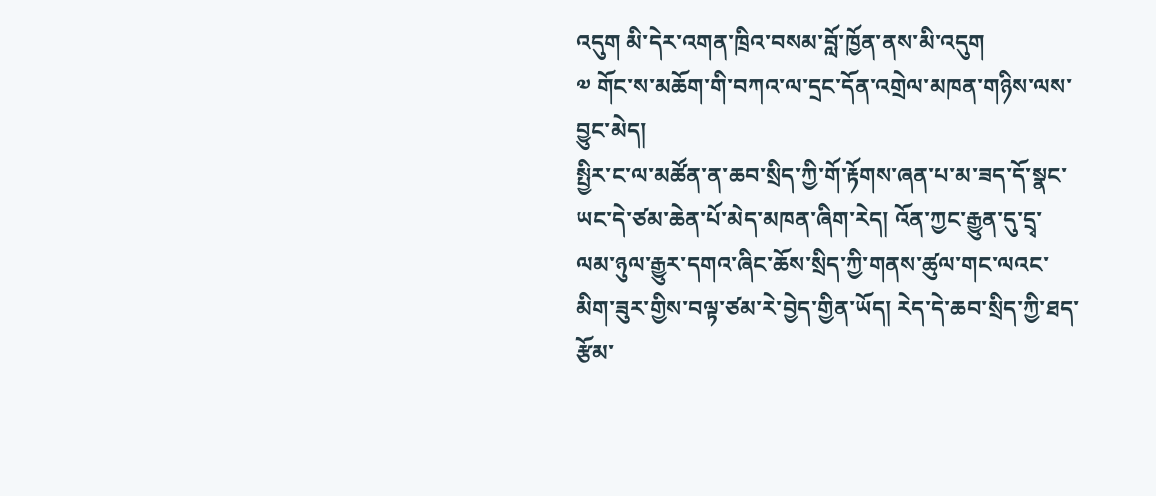འདུག མི་དེར་འགན་ཁྲིའ་བསམ་བློ་ཁྱོན་ནས་མི་འདུག
༧ གོང་ས་མཆོག་གི་བཀའ་ལ་དྲང་དོན་འགྲེལ་མཁན་གཉིས་ལས་བྱུང་མེད།
སྤྱིར་ང་ལ་མཚོན་ན་ཆབ་སྲིད་ཀྱི་གོ་རྟོགས་ཞན་པ་མ་ཟད་དོ་སྣང་ཡང་དེ་ཙམ་ཆེན་པོ་མེད་མཁན་ཞིག་རེད། འོན་ཀྱང་རྒྱུན་དུ་དྲྭ་ལམ་ཉུལ་རྒྱུར་དགའ་ཞིང་ཆོས་སྲིད་ཀྱི་གནས་ཚུལ་གང་ལའང་མིག་ཟུར་གྱིས་བལྟ་ཙམ་རེ་བྱེད་གྱིན་ཡོད། རེད་དེ་ཆབ་སྲིད་ཀྱི་ཐད་རྩོམ་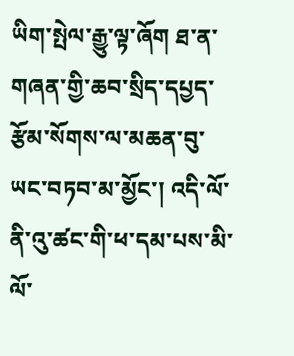ཡིག་སྤེལ་རྒྱུ་ལྟ་ཞོག ཐ་ན་གཞན་གྱི་ཆབ་སྲིད་དཔྱད་རྩོམ་སོགས་ལ་མཆན་བུ་ཡང་བཏབ་མ་མྱོང་། འདི་ལོ་ནི་འུ་ཚང་གི་ཕ་དམ་པས་མི་ལོ་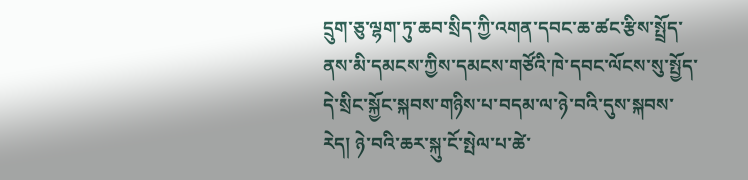དྲུག་ཅུ་ལྷག་ཏུ་ཆབ་སྲིད་ཀྱི་འགན་དབང་ཆ་ཚང་རྩིས་སྤྲོད་ནས་མི་དམངས་ཀྱིས་དམངས་གཙོའི་ཁེ་དབང་ལོངས་སུ་སྤྱོད་དེ་སྲིང་སྐྱོང་སྐབས་གཉིས་པ་བདམ་ལ་ཉེ་བའི་དུས་སྐབས་རེད། ཉེ་བའི་ཆར་སྐུ་ངོ་སྤེལ་པ་ཚེ་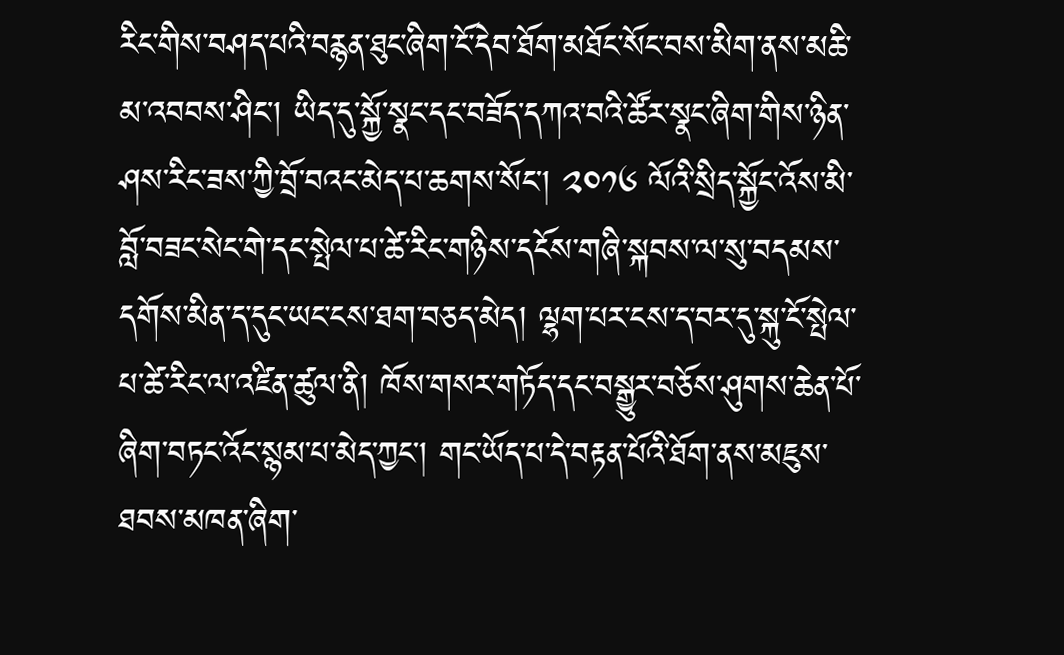རིང་གིས་བཤད་པའི་བརྙན་ཐུང་ཞིག་ངོ་དེབ་ཐོག་མཐོང་སོང་བས་མིག་ནས་མཆི་མ་འབབས་ཤིང་། ཡིད་དུ་སྐྱོ་སྣང་དང་བཟོད་དཀའ་བའི་ཚོར་སྣང་ཞིག་གིས་ཉིན་ཤས་རིང་ཟས་ཀྱི་བྲོ་བའང་མེད་པ་ཆགས་སོང་། ༢༠༡༦ ལོའི་སྲིད་སྐྱོང་འོས་མི་བློ་བཟང་སེང་གེ་དང་སྤེལ་པ་ཚེ་རིང་གཉིས་དངོས་གཞི་སྐབས་ལ་སུ་བདམས་དགོས་མིན་ད་དུང་ཡང་ངས་ཐག་བཅད་མེད། ལྷག་པར་ངས་ད་བར་དུ་སྐུ་ངོ་སྤེལ་པ་ཚེ་རིང་ལ་འཛིན་ཚུལ་ནི། ཁོས་གསར་གཏོད་དང་བསྒྱུར་བཅོས་ཤུགས་ཆེན་པོ་ཞིག་བཏང་འོང་སྙམ་པ་མེད་ཀྱང་། གང་ཡོད་པ་དེ་བརྟན་པོའི་ཐོག་ནས་མཇུས་ཐབས་མཁན་ཞིག་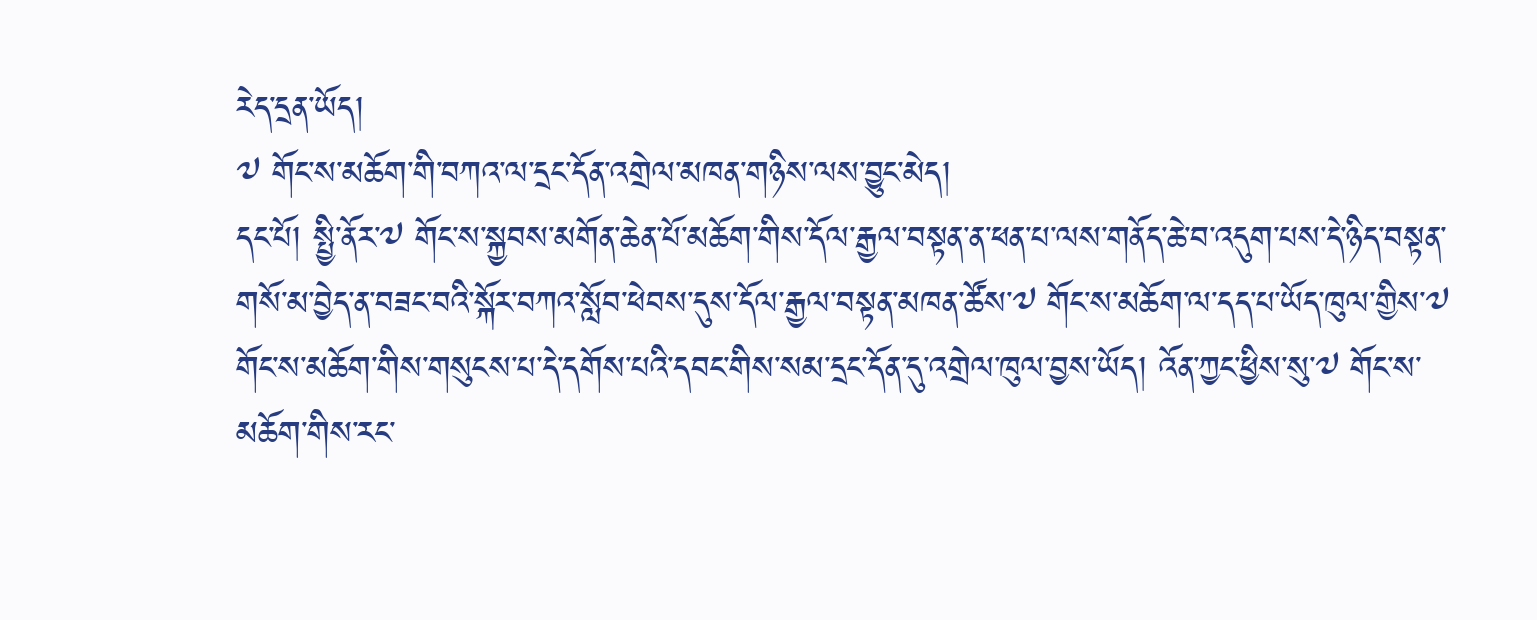རེད་དྲན་ཡོད།
༧ གོང་ས་མཆོག་གི་བཀའ་ལ་དྲང་དོན་འགྲེལ་མཁན་གཉིས་ལས་བྱུང་མེད།
དང་པོ། སྤྱི་ནོར་༧ གོང་ས་སྐྱབས་མགོན་ཆེན་པོ་མཆོག་གིས་དོལ་རྒྱལ་བསྟན་ན་ཕན་པ་ལས་གནོད་ཆེ་བ་འདུག་པས་དེ་ཉིད་བསྟན་གསོ་མ་བྱེད་ན་བཟང་བའི་སྐོར་བཀའ་སློབ་ཕེབས་དུས་དོལ་རྒྱལ་བསྟན་མཁན་ཚོས་༧ གོང་ས་མཆོག་ལ་དད་པ་ཡོད་ཁུལ་གྱིས་༧ གོང་ས་མཆོག་གིས་གསུངས་པ་དེ་དགོས་པའི་དབང་གིས་སམ་དྲང་དོན་དུ་འགྲེལ་ཁུལ་བྱས་ཡོད། འོན་ཀྱང་ཕྱིས་སུ་༧ གོང་ས་མཆོག་གིས་རང་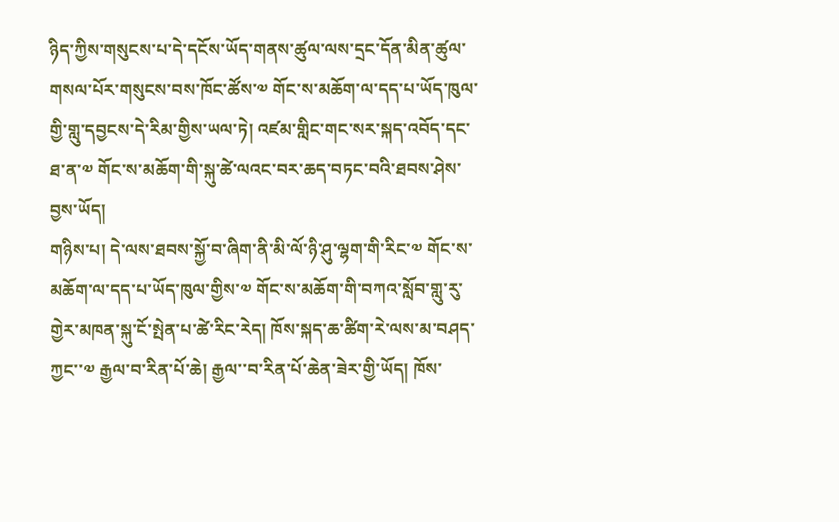ཉིད་ཀྱིས་གསུངས་པ་དེ་དངོས་ཡོད་གནས་ཚུལ་ལས་དྲང་དོན་མིན་ཚུལ་གསལ་པོར་གསུངས་བས་ཁོང་ཚོས་༧ གོང་ས་མཆོག་ལ་དད་པ་ཡོད་ཁུལ་གྱི་གླུ་དབྱངས་དེ་རིམ་གྱིས་ཡལ་ཏེ། འཛམ་གླིང་གང་སར་སྐད་འབོད་དང་ཐ་ན་༧ གོང་ས་མཆོག་གི་སྐུ་ཚེ་ལའང་བར་ཆད་བཏང་བའི་ཐབས་ཤེས་བྱས་ཡོད།
གཉིས་པ། དེ་ལས་ཐབས་སྐྱོ་བ་ཞིག་ནི་མི་ལོ་ཉི་ཤུ་ལྷག་གི་རིང་༧ གོང་ས་མཆོག་ལ་དད་པ་ཡོད་ཁུལ་གྱིས་༧ གོང་ས་མཆོག་གི་བཀའ་སློབ་གླུ་རུ་གྱེར་མཁན་སྐུ་ངོ་སྤེན་པ་ཚེ་རིང་རེད། ཁོས་སྐད་ཆ་ཚིག་རེ་ལས་མ་བཤད་ཀྱང་་༧ རྒྱལ་བ་རིན་པོ་ཆེ། རྒྱལ་་བ་རིན་པོ་ཆེན་ཟེར་གྱི་ཡོད། ཁོས་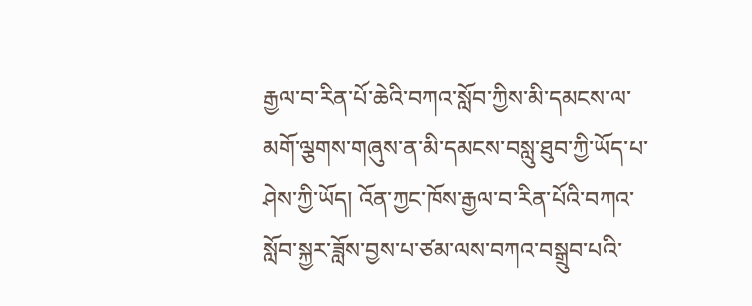རྒྱལ་བ་རིན་པོ་ཆེའི་བཀའ་སློབ་ཀྱིས་མི་དམངས་ལ་མགོ་ལྕགས་གཞུས་ན་མི་དམངས་བསླུ་ཐུབ་ཀྱི་ཡོད་པ་ཤེས་ཀྱི་ཡོད། འོན་ཀྱང་ཁོས་རྒྱལ་བ་རིན་པོའི་བཀའ་སློབ་སྐྱར་ཟློས་བྱས་པ་ཙམ་ལས་བཀའ་བསྒྲུབ་པའི་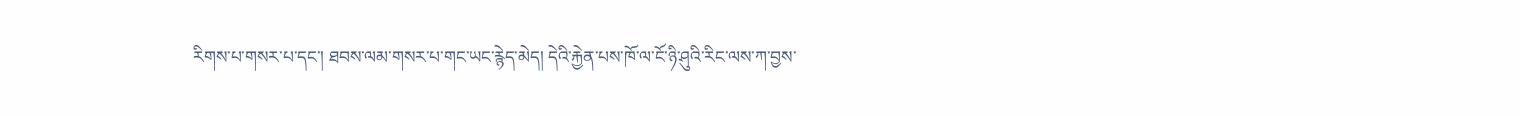རིགས་པ་གསར་པ་དང་། ཐབས་ལམ་གསར་པ་གང་ཡང་རྙེད་མེད། དེའི་རྐྱེན་པས་ཁོ་ལ་ངོ་ཉི་ཤུའི་རིང་ལས་ཀ་བྱས་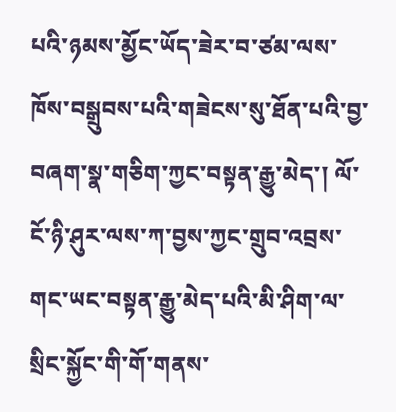པའི་ཉམས་མྱོང་ཡོད་ཟེར་བ་ཙམ་ལས་ཁོས་བསྒྲུབས་པའི་གཟེངས་སུ་ཐོན་པའི་བྱ་བཞག་སྣ་གཅིག་ཀྱང་བསྟན་རྒྱུ་མེད་། ལོ་ངོ་ཉི་ཤུར་ལས་ཀ་བྱས་ཀྱང་གྲུབ་འབྲས་གང་ཡང་བསྟན་རྒྱུ་མེད་པའི་མི་ཤིག་ལ་སྲིང་སྐྱོང་གི་གོ་གནས་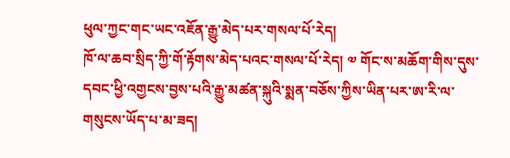ཕུལ་ཀྱང་གང་ཡང་འཇོན་རྒྱུ་མེད་པར་གསལ་པོ་རེད།
ཁོ་ལ་ཆབ་སྲིད་ཀྱི་གོ་རྟོགས་མེད་པའང་གསལ་པོ་རེད། ༧ གོང་ས་མཆོག་གིས་དུས་དབང་ཕྱི་འགྱངས་བྱས་པའི་རྒྱུ་མཚན་སྐུའི་སྨན་བཅོས་ཀྱིས་ཡིན་པར་ཨ་རི་ལ་གསུངས་ཡོད་པ་མ་ཟད།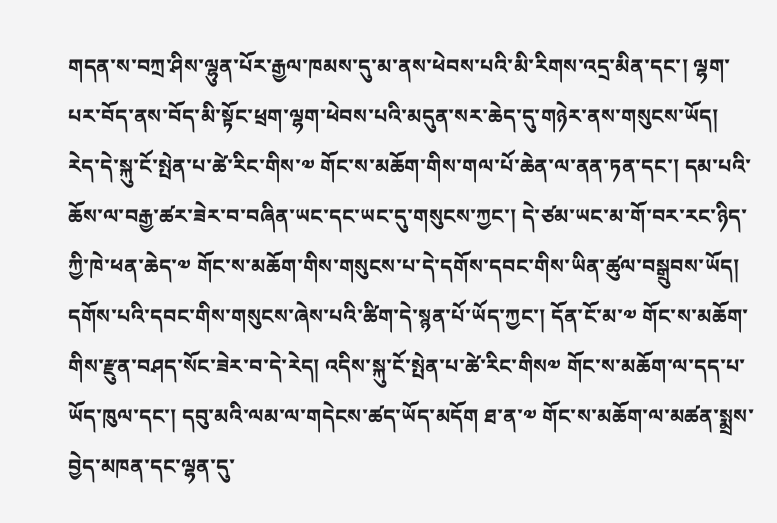གདན་ས་བཀྲ་ཤིས་ལྷུན་པོར་རྒྱལ་ཁམས་དུ་མ་ནས་ཕེབས་པའི་མི་རིགས་འདྲ་མིན་དང་། ལྷག་པར་བོད་ནས་བོད་མི་སྟོང་ཕྲག་ལྷག་ཕེབས་པའི་མདུན་སར་ཆེད་དུ་གཉེར་ནས་གསུངས་ཡོད། རེད་དེ་སྐུ་ངོ་སྤེན་པ་ཚེ་རིང་གིས་༧ གོང་ས་མཆོག་གིས་གལ་པོ་ཆེན་ལ་ནན་ཏན་དང་། དམ་པའི་ཆོས་ལ་བརྒྱ་ཚར་ཟེར་བ་བཞིན་ཡང་དང་ཡང་དུ་གསུངས་ཀྱང་། དེ་ཙམ་ཡང་མ་གོ་བར་རང་ཉིད་ཀྱི་ཁེ་ཕན་ཆེད་༧ གོང་ས་མཆོག་གིས་གསུངས་པ་དེ་དགོས་དབང་གིས་ཡིན་ཚུལ་བསྒྲུབས་ཡོད། དགོས་པའི་དབང་གིས་གསུངས་ཞེས་པའི་ཚིག་དེ་སྙན་པོ་ཡོད་ཀྱང་། དོན་ངོ་མ་༧ གོང་ས་མཆོག་གིས་རྫུན་བཤད་སོང་ཟེར་བ་དེ་རེད། འདིས་སྐུ་ངོ་སྤེན་པ་ཚེ་རིང་གིས༧ གོང་ས་མཆོག་ལ་དད་པ་ཡོད་ཁུལ་དང་། དབུ་མའི་ལམ་ལ་གདེངས་ཚད་ཡོད་མདོག ཐ་ན་༧ གོང་ས་མཆོག་ལ་མཚན་སྨྲས་བྱེད་མཁན་དང་ལྷན་དུ་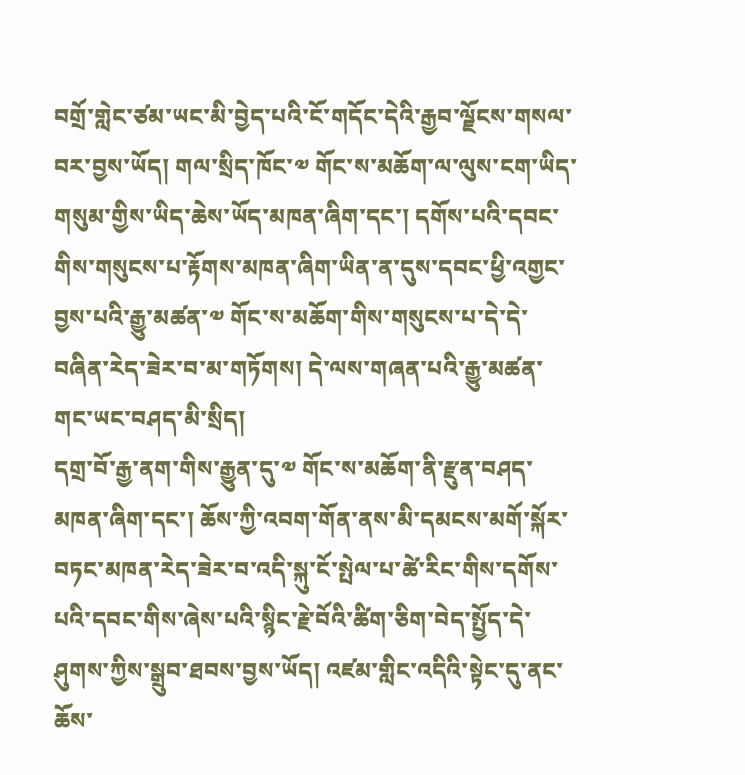བགྲོ་གླེང་ཙམ་ཡང་མི་བྱེད་པའི་ངོ་གདོང་དེའི་རྒྱབ་ལྗོངས་གསལ་བར་བྱས་ཡོད། གལ་སྲིད་ཁོང་༧ གོང་ས་མཆོག་ལ་ལུས་ངག་ཡིད་གསུམ་གྱིས་ཡིད་ཆེས་ཡོད་མཁན་ཞིག་དང་། དགོས་པའི་དབང་གིས་གསུངས་པ་རྟོགས་མཁན་ཞིག་ཡིན་ན་དུས་དབང་ཕྱི་འགྱང་བྱས་པའི་རྒྱུ་མཚན་༧ གོང་ས་མཆོག་གིས་གསུངས་པ་དེ་དེ་བཞིན་རེད་ཟེར་བ་མ་གཏོགས། དེ་ལས་གཞན་པའི་རྒྱུ་མཚན་གང་ཡང་བཤད་མི་སྲིད།
དགྲ་བོ་རྒྱ་ནག་གིས་རྒྱུན་དུ་༧ གོང་ས་མཆོག་ནི་རྫུན་བཤད་མཁན་ཞིག་དང་། ཆོས་ཀྱི་འབག་གོན་ནས་མི་དམངས་མགོ་སྐོར་བཏང་མཁན་རེད་ཟེར་བ་འདི་སྐུ་ངོ་སྤེལ་པ་ཚེ་རིང་གིས་དགོས་པའི་དབང་གིས་ཞེས་པའི་སྙིང་རྗེ་བོའི་ཚིག་ཅིག་བེད་སྤྱོད་དེ་ཤུགས་ཀྱིས་སྒྲུབ་ཐབས་བྱས་ཡོད། འཛམ་གླིང་འདིའི་སྟེང་དུ་ནང་ཆོས་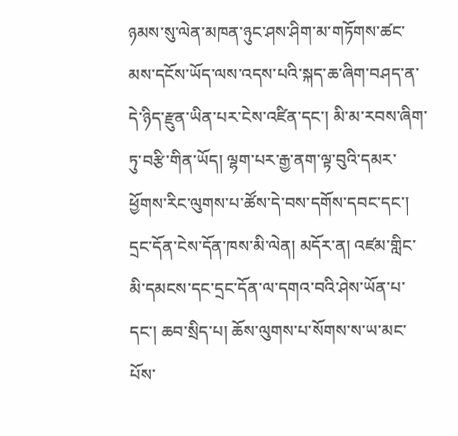ཉམས་སུ་ལེན་མཁན་ཉུང་ཤས་ཤིག་མ་གཏོགས་ཚང་མས་དངོས་ཡོད་ལས་འདས་པའི་སྐད་ཆ་ཞིག་བཤད་ན་དེ་ཉིད་རྫུན་ཡིན་པར་ངེས་འཛིན་དང་། མི་མ་རབས་ཞིག་ཏུ་བརྩི་གིན་ཡོད། ལྷག་པར་རྒྱ་ནག་ལྟ་བུའི་དམར་ཕྱོགས་རིང་ལུགས་པ་ཚོས་དེ་བས་དགོས་དབང་དང་། དྲང་དོན་ངེས་དོན་ཁས་མི་ལེན། མདོར་ན། འཛམ་གླིང་མི་དམངས་དང་དྲང་དོན་ལ་དགའ་བའི་ཤེས་ཡོན་པ་དང་། ཆབ་སྲིད་པ། ཆོས་ལུགས་པ་སོགས་ས་ཡ་མང་པོས་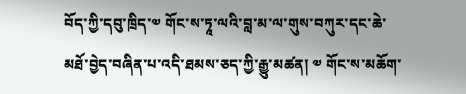བོད་ཀྱི་དབུ་ཁྲིད་༧ གོང་ས་ཏཱ་ལའི་བླ་མ་ལ་གུས་བཀུར་དང་ཆེ་མཐོ་བྱེད་བཞིན་པ་འདི་ཐམས་ཅད་ཀྱི་རྒྱུ་མཚན། ༧ གོང་ས་མཆོག་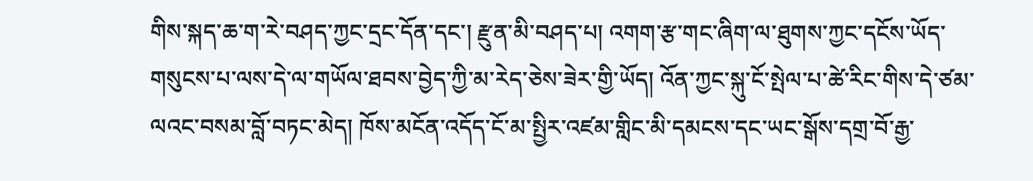གིས་སྐད་ཆ་ག་རེ་བཤད་ཀྱང་དྲང་དོན་དང་། རྫུན་མི་བཤད་པ། འགག་རྩ་གང་ཞིག་ལ་ཐུགས་ཀྱང་དངོས་ཡོད་གསུངས་པ་ལས་དེ་ལ་གཡོལ་ཐབས་བྱེད་ཀྱི་མ་རེད་ཅེས་ཟེར་གྱི་ཡོད། འོན་ཀྱང་སྐུ་ངོ་སྤེལ་པ་ཚེ་རིང་གིས་དེ་ཙམ་ལའང་བསམ་བློ་བཏང་མེད། ཁོས་མངོན་འདོད་ངོ་མ་སྤྱིར་འཛམ་གླིང་མི་དམངས་དང་ཡང་སྒོས་དགྲ་བོ་རྒྱ་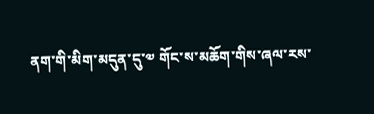ནག་གི་མིག་མདུན་དུ་༧ གོང་ས་མཆོག་གིས་ཞལ་རས་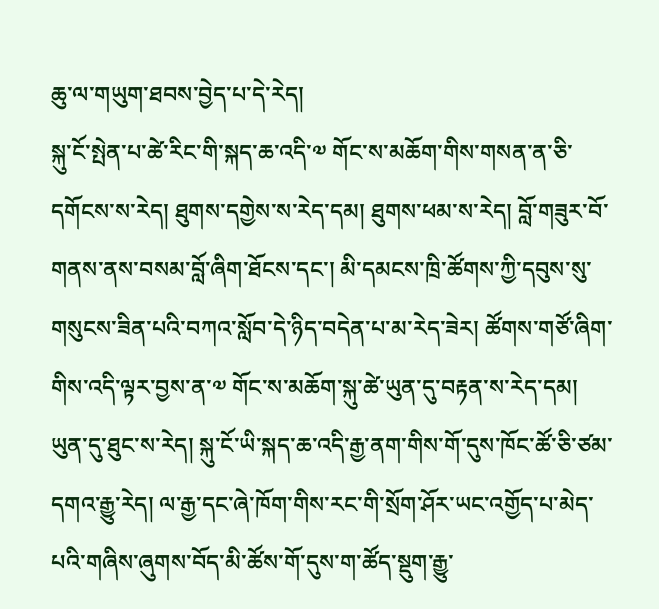ཆུ་ལ་གཡུག་ཐབས་བྱེད་པ་དེ་རེད།
སྐུ་ངོ་སྤེན་པ་ཚེ་རིང་གི་སྐད་ཆ་འདི་༧ གོང་ས་མཆོག་གིས་གསན་ན་ཅི་དགོངས་ས་རེད། ཐུགས་དགྱེས་ས་རེད་དམ། ཐུགས་ཕམ་ས་རེད། བློ་གཟུར་བོ་གནས་ནས་བསམ་བློ་ཞིག་ཐོངས་དང་། མི་དམངས་ཁྲི་ཚོགས་ཀྱི་དབུས་སུ་གསུངས་ཟིན་པའི་བཀའ་སློབ་དེ་ཉིད་བདེན་པ་མ་རེད་ཟེར། ཚོགས་གཙོ་ཞིག་གིས་འདི་ལྟར་བྱས་ན་༧ གོང་ས་མཆོག་སྐུ་ཚེ་ཡུན་དུ་བརྟན་ས་རེད་དམ། ཡུན་དུ་ཐུང་ས་རེད། སྐུ་ངོ་ཡི་སྐད་ཆ་འདི་རྒྱ་ནག་གིས་གོ་དུས་ཁོང་ཚོ་ཅི་ཙམ་དགའ་རྒྱུ་རེད། ལ་རྒྱ་དང་ཞེ་ཁོག་གིས་རང་གི་སྲོག་ཤོར་ཡང་འགྱོད་པ་མེད་པའི་གཞིས་ཞུགས་བོད་མི་ཚོས་གོ་དུས་ག་ཚོད་སྡུག་རྒྱུ་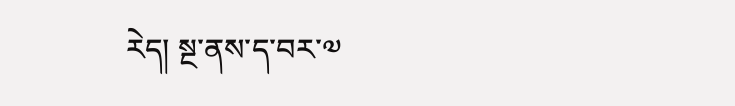རེད། སྔ་ནས་ད་བར་༧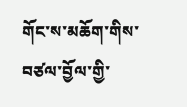གོང་ས་མཆོག་གིས་བཙལ་བྱོལ་གྱི་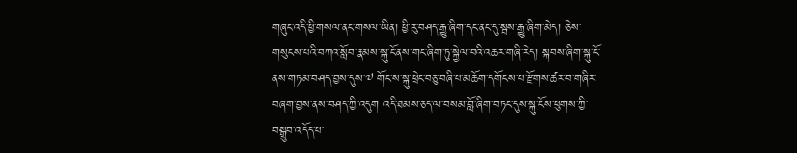གཞུང་འདི་ཕྱི་གསལ་ནང་གསལ་ཡིན། ཕྱི་རུ་བཤད་རྒྱུ་ཞིག་དང་ནང་དུ་སྦས་རྒྱུ་ཞིག་མེད། ཅེས་གསུངས་པའི་བཀའ་སློབ་རྣམས་སྐུ་ངོ་ནས་གང་ཞིག་ཏུ་སྐྱེལ་བའི་འཆར་གཞི་རེད། སྐབས་ཞིག་སྐུ་ངོ་ནས་གཏམ་བཤད་བྱས་དུས་༧ གོང་ས་སྐུ་ཕྲེང་བཅུ་བཞི་པ་མཆོག་དགོངས་པ་རྫོགས་ཚར་བ་གཞིར་བཞག་བྱས་ནས་བཤད་ཀྱི་འདུག འདི་ཐམས་ཅད་ལ་བསམ་བློ་ཞིག་བཏང་དུས་སྐུ་ངོས་ཕུགས་ཀྱི་བསྒྲུབ་འདོད་པ་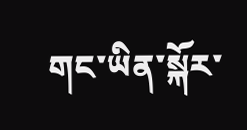གང་ཡིན་སྐོར་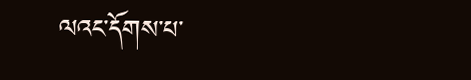ལའང་དོགས་པ་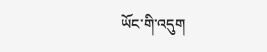ཡོང་གི་འདུག